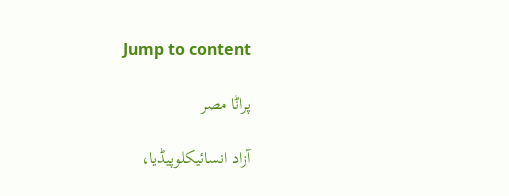Jump to content

پراݨا مصر

آزاد انسائیکلوپیڈیا،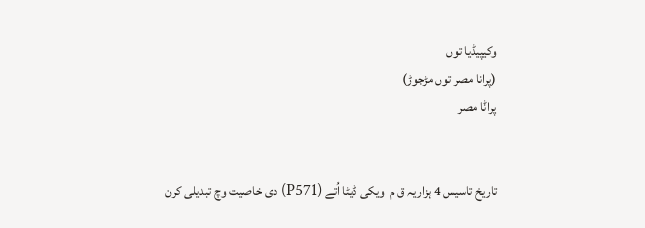وکیپیڈیا توں
(پرانا مصر توں مڑجوڑ)
پراݨا مصر


تاریخ تاسیس 4 ہزاریہ ق م  ویکی ڈیٹا اُتے (P571) دی خاصیت وچ تبدیلی کرن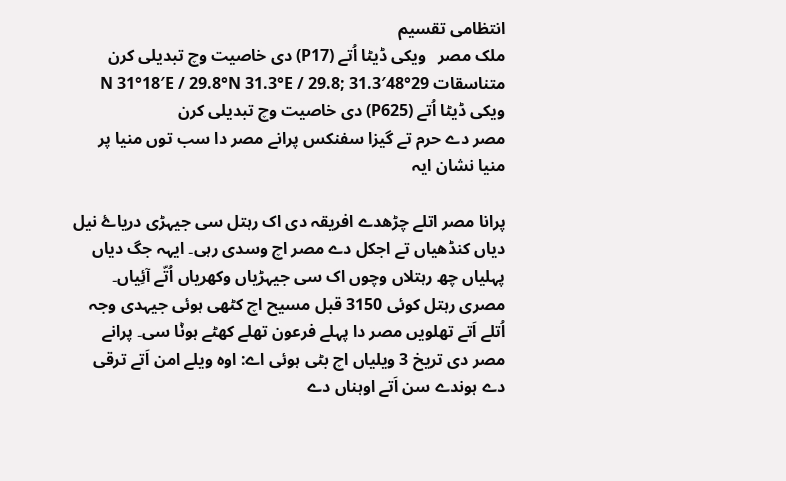انتظامی تقسیم
ملک مصر   ویکی ڈیٹا اُتے (P17) دی خاصیت وچ تبدیلی کرن
متناسقات 29°48′N 31°18′E / 29.8°N 31.3°E / 29.8; 31.3   ویکی ڈیٹا اُتے (P625) دی خاصیت وچ تبدیلی کرن
مصر دے حرم تے گیزا سفنکس پرانے مصر دا سب توں منیا پر منیا نشان ایہ

پرانا مصر اتلے چڑھدے افریقہ دی اک رہتل سی جیہڑی دریاۓ نیل دیاں کنڈھیاں تے اجکل دے مصر اچ وسدی رہی۔ ایہہ جگ دیاں پہلیاں چھ رہتلاں وچوں اک سی جیہڑياں وکھریاں اُتّے آئِیاں۔ مصری رہتل کوئی 3150 قبل مسیح اچ کٹھی ہوئی جیہدی وجہ اُتلے اَتے تھلویں مصر دا پہلے فرعون تھلے کھٹے ہوݨا سی۔ پرانے مصر دی تریخ 3 ویلیاں اچ بٹی ہوئی اے: اوہ ویلے امن اَتے ترقی دے ہوندے سن اَتے اوہناں دے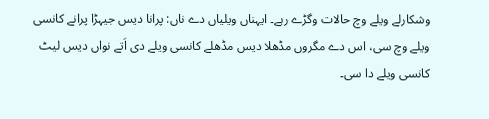وشکارلے ویلے وچ حالات وگڑے رہے۔ ایہناں ویلیاں دے ناں: پرانا دیس جیہڑا پرانے کانسی ویلے وچ سی، اس دے مگروں مڈھلا دیس مڈھلے کانسی ویلے دی اَتے نواں دیس لیٹ کانسی ویلے دا سی۔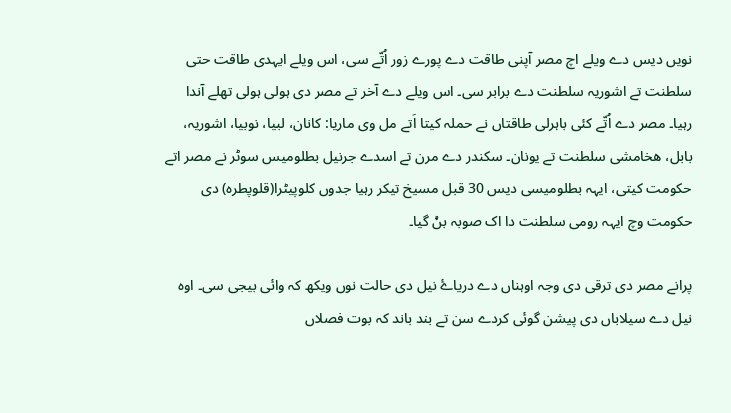نویں دیس دے ویلے اچ مصر آپنی طاقت دے پورے زور اُتّے سی، اس ویلے ایہدی طاقت حتی سلطنت تے اشوریہ سلطنت دے برابر سی۔ اس ویلے دے آخر تے مصر دی ہولی ہولی تھلے آندا رہیا۔ مصر دے اُتّے کئی باہرلی طاقتاں نے حملہ کیتا اَتے مل وی ماریا: کانان، لبیا، نوبیا، اشوریہ، بابل، ھخامشی سلطنت تے یونان۔ سکندر دے مرن تے اسدے جرنیل بطلومیس سوٹر نے مصر اتے حکومت کیتی، ایہہ بطلومیسی دیس 30 قبل مسیخ تیکر رہیا جدوں کلوپیٹرا(قلوپطرہ) دی حکومت وچ ایہہ رومی سلطنت دا اک صوبہ بݨ گیا۔

پرانے مصر دی ترقی دی وجہ اوہناں دے دریاۓ نیل دی حالت نوں ویکھ کہ وائی بیجی سی۔ اوہ نیل دے سیلاباں دی پیشن گوئی کردے سن تے بند باند کہ بوت فصلاں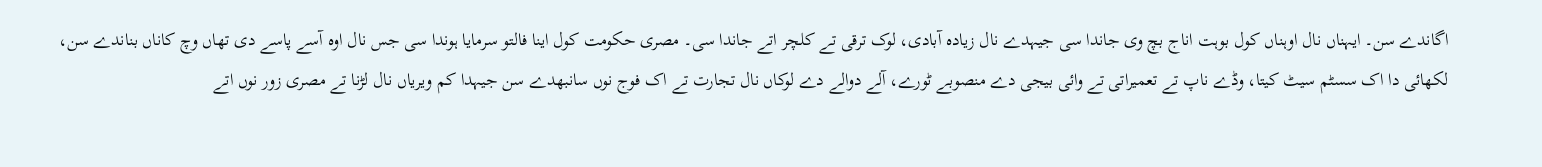اگاندے سن۔ ایہناں نال اوہناں کول بوہت اناج بچ وی جاندا سی جیہدے نال زيادہ آبادی، لوک ترقی تے کلچر اتے جاندا سی۔ مصری حکومت کول اینا فالتو سرمایا ہوندا سی جس نال اوہ آسے پاسے دی تھاں وچ کاناں بناندے سن، لکھائی دا اک سسٹم سیٹ کیتا، وڈے ناپ تے تعمیراتی تے وائی بیجی دے منصوبے ٹورے، آلے دوالے دے لوکاں نال تجارت تے اک فوج نوں سانبھدے سن جیہدا کم ویریاں نال لڑنا تے مصری زور نوں اتے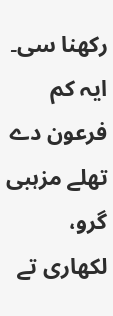رکھنا سی۔ ایہ کم فرعون دے تھلے مزہبی گرو، لکھاری تے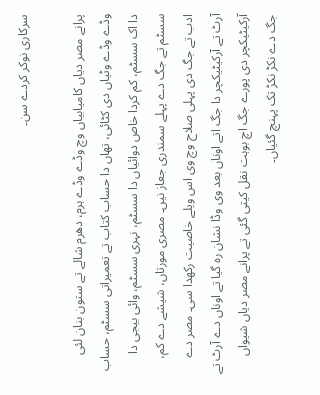سرکاری نوکر کردے سن۔

پرانے مصر دیاں کامیابیاں وچ وڈے وڈے ہرم، دھرم شالے تے ستون بنان لئی وڈے وڈے وٹیاں دی کٹائی، تھاں دا حساب کتاب تے تعمیراتی سسٹم، حساب دا اک سسٹم، کم کردا خاص دوائیاں دا سسٹم، نہری سسٹم، وائی بیجی دا سسٹم تے جگ دے پہلے سمندری جعاز نیں۔ مصری مورتاں، شیشے دے کم، ادب تے جگ دی پہلی صلاح وچ وی اس ویلے خاصیت رکھدا سی۔ مصر دے آرٹ تے آرکیٹیکچر دا جگ اتے اوناں بعد وی وڈا نشان رہ گیا تے اوناں دے آرٹ تے آرکیٹیکچر دی پورے جگ اچ بوہت نقل کیتی گئی تے پرانے مصر دیاں شیواں جگ دے نکڑ نکڑ تک پہنچ گئیاں۔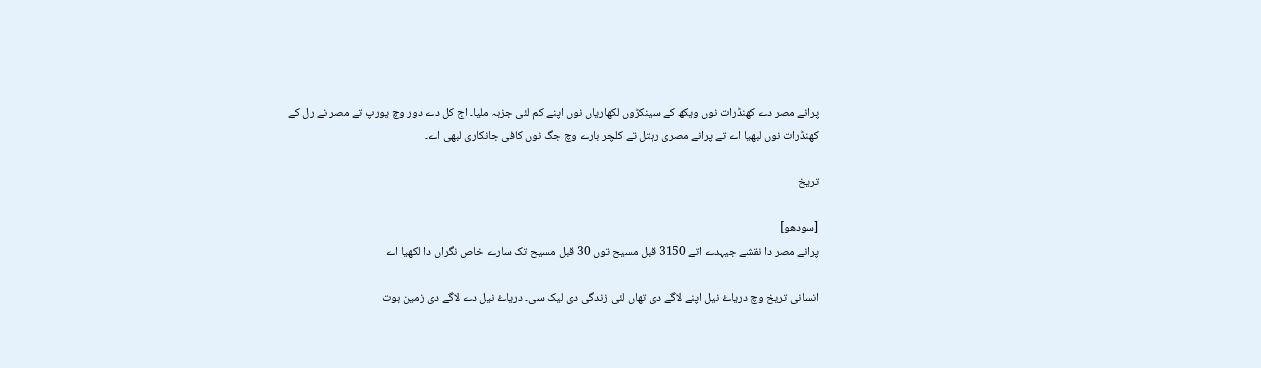پرانے مصر دے کھنڈرات نوں ویکھ کے سینکڑوں لکھاریاں نوں اپنے کم لئی جزبہ ملیا۔ اج کل دے دور وچ یورپ تے مصر نے رل کے کھنڈرات نوں لبھیا اے تے پرانے مصری رہتل تے کلچر بارے وچ جگ نوں کافی جانکاری لبھی اے۔

تریخ

[سودھو]
پرانے مصر دا نقشے جیہدے اتے 3150 قبل مسیح توں 30 قبل مسیح تک سارے خاص نگراں دا لکھیا اے

انسانی تریخ وچ دریاۓ نیل اپنے لاگے دی تھاں لئی زندگی دی لیک سی۔ دریاۓ نیل دے لاگے دی زمین بوت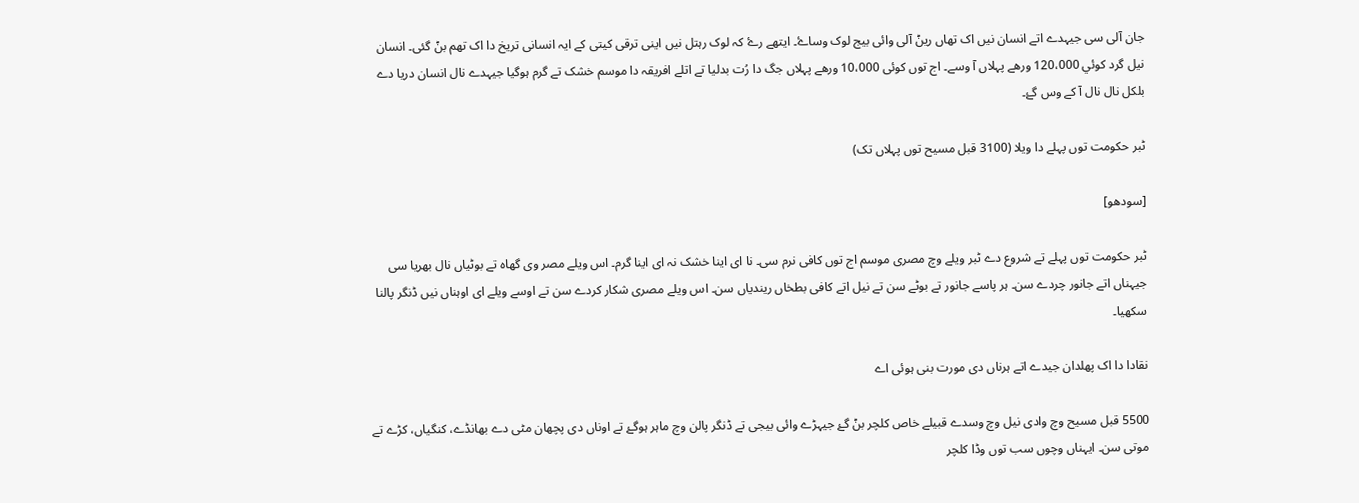جان آلی سی جیہدے اتے انسان نیں اک تھاں ریݨ آلی وائی بیج لوک وساۓ۔ ایتھے رۓ کہ لوک رہتل نیں اینی ترقی کیتی کے ایہ انسانی تریخ دا اک تھم بݨ گئی۔ انسان نیل گرد کوئي 120،000 ورھے پہلاں آ وسے۔ اج توں کوئی 10،000 ورھے پہلاں جگ دا رُت بدلیا تے اتلے افریقہ دا موسم خشک تے گرم ہوگیا جیہدے نال انسان دریا دے بلکل نال نال آ کے وس گۓ۔

ٹبر حکومت توں پہلے دا ویلا (3100 قبل مسیح توں پہلاں تک)

[سودھو]

ٹبر حکومت توں پہلے تے شروع دے ٹبر ویلے وچ مصری موسم اج توں کافی نرم سی۔ نا ای اینا خشک نہ ای اینا گرم۔ اس ویلے مصر وی گھاہ تے بوٹیاں نال بھریا سی جیہناں اتے جانور چردے سن۔ ہر پاسے جانور تے بوٹے سن تے نیل اتے کافی بطخاں ریندیاں سن۔ اس ویلے مصری شکار کردے سن تے اوسے ویلے ای اوہناں نیں ڈنگر پالنا سکھیا۔

نقادا دا اک پھلدان جیدے اتے ہرناں دی مورت بنی ہوئی اے

5500 قبل مسیح وچ وادی نیل وچ وسدے قبیلے خاص کلچر بݨ گۓ جیہڑے وائی بیجی تے ڈنگر پالن وچ ماہر ہوگۓ تے اوناں دی پچھان مٹی دے بھانڈے، کنگیاں، کڑے تے موتی سن۔ ایہناں وچوں سب توں وڈا کلچر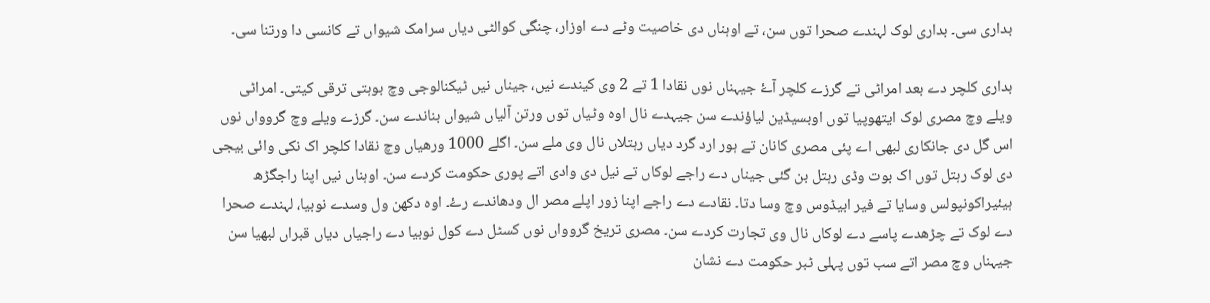بداری سی۔ بداری لوک لہندے صحرا توں سن، تے اوہناں دی خاصیت وٹے دے اوزار، چنگی کوالٹی دیاں سرامک شیواں تے کانسی دا ورتنا سی۔

بداری کلچر دے بعد امراٹی تے گرزے کلچر آۓ جیہناں نوں نقادا 1 تے 2 وی کیندے نیں، جیناں نیں ٹیکنالوجی وچ بوہتی ترقی کیتی۔ امراٹی ویلے وچ مصری لوک ایتھوپیا توں اوبسیڈین لیاؤندے سن جیہدے نال اوہ وٹیاں توں ورتن آلیاں شیواں بناندے سن۔ گرزے ویلے وچ گروواں نوں اس گل دی جانکاری لبھی اے پئی مصری کانان تے ہور ارد گرد دیاں رہتلاں نال وی ملے سن۔ اگلے 1000 ورھیاں وچ نقادا کلچر اک نکی وائی بیجی دی لوک رہتل توں اک بوت وڈی رہتل بن گئی جیناں دے راجے لوکاں تے نیل دی وادی اتے پوری حکومت کردے سن۔ اوہناں نیں اپنا راجگڑھ ہیئیراکونپولس وسایا تے فیر ابیڈوس وچ وسا دتا۔ نقادے دے راجے اپنا زور اپلے مصر ال ودھاندے رۓ۔ اوہ دکھن ول وسدے نوبیا، لہندے صحرا دے لوک تے چڑھدے پاسے دے لوکاں نال وی تجارت کردے سن۔ مصری تریخ گروواں نوں کسٹل دے کول نوبیا دے راجیاں دیاں قبراں لبھیا سن جیہناں وچ مصر اتے سب توں پہلی ٹبر حکومت دے نشان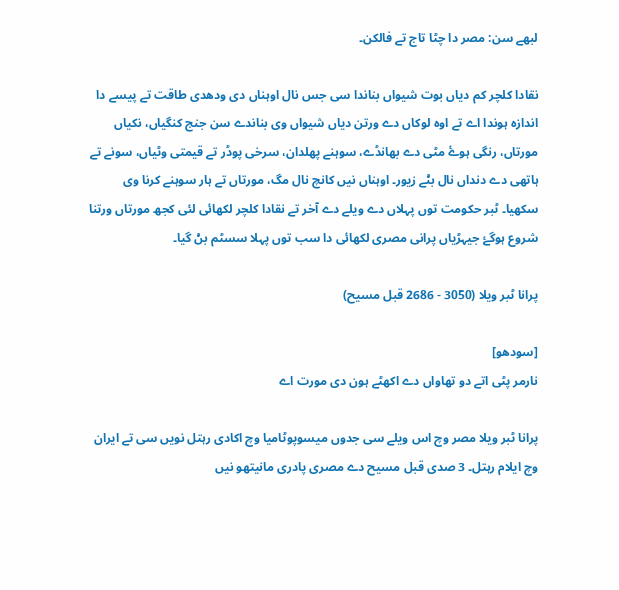لبھے سن: مصر دا چٹا تاج تے فالکن۔

نقادا کلچر کم دیاں بوت شیواں بناندا سی جس نال اوہناں دی ودھدی طاقت تے پیسے دا اندازہ ہوندا اے تے اوہ لوکاں دے ورتن دیاں شیواں وی بناندے سن جنج کنگیاں، نکیاں مورتاں، رنگی ہوۓ مٹی دے بھانڈے، سوہنے پھلدان، سرخی پوڈر تے قیمتی وٹیاں، سونے تے ہاتھی دے دنداں نال بݨے زیور۔ اوہناں نیں کانچ نال مگ، مورتاں تے ہار سوہنے کرنا وی سکھیا۔ ٹبر حکومت توں پہلاں دے ویلے دے آخر تے نقادا کلچر لکھائی لئی کجھ مورتاں ورتنا شروع ہوگۓ جیہڑیاں پرانی مصری لکھائی دا سب توں پہلا سسٹم بݨ گیا۔

پرانا ٹبر ویلا (3050 - 2686 قبل مسیح)

[سودھو]
نارمر پٹی اتے دو تھاواں دے اکھٹے ہون دی مورت اے

پرانا ٹبر ویلا مصر وچ اس ویلے سی جدوں میسوپوٹامیا وچ اکادی رہتل نویں سی تے ایران وچ ایلام رہتل۔ 3 صدی قبل مسیح دے مصری پادری مانیتھو نیں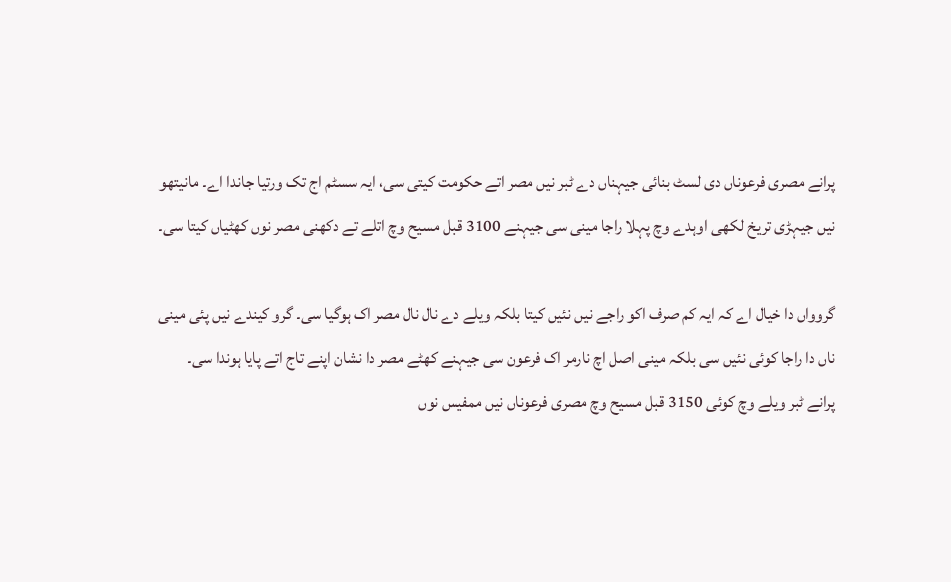پرانے مصری فرعوناں دی لسٹ بنائی جیہناں دے ٹبر نیں مصر اتے حکومت کیتی سی، ایہ سسٹم اج تک ورتیا جاندا اے۔ مانیتھو نیں جیہڑی تریخ لکھی اوہدے وچ پہلا راجا مینی سی جیہنے 3100 قبل مسیح وچ اتلے تے دکھنی مصر نوں کھٹیاں کیتا سی۔

گروواں دا خیال اے کہ ایہ کم صرف اکو راجے نیں نئیں کیتا بلکہ ویلے دے نال نال مصر اک ہوگیا سی۔ گرو کیندے نیں پئی مینی ناں دا راجا کوئی نئیں سی بلکہ مینی اصل اچ نارمر اک فرعون سی جیہنے کھٹے مصر دا نشان اپنے تاج اتے پایا ہوندا سی۔ پرانے ٹبر ویلے وچ کوئی 3150 قبل مسیح وچ مصری فرعوناں نیں ممفیس نوں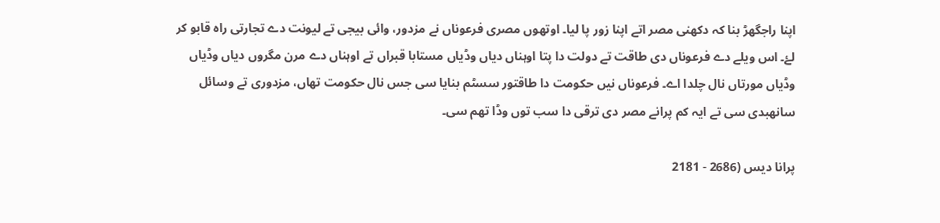اپنا راجگھڑ بنا کہ دکھنی مصر اتے اپنا زور پا لیا۔ اوتھوں مصری فرعوناں نے مزدور، وائی بیجی تے لیونت دے تجارتی راہ قابو کر لۓ۔ اس ویلے دے فرعوناں دی طاقت تے دولت دا پتا اوہناں دیاں وڈیاں مستابا قبراں تے اوہناں دے مرن مگروں دیاں وڈیاں وڈیاں مورتاں نال چلدا اے۔ فرعوناں نیں حکومت دا طاقتور سسٹم بنایا سی جس نال حکومت تھاں، مزدوری تے وسائل سانھبدی سی تے ایہ کم پرانے مصر دی ترقی دا سب توں وڈا تھم سی۔

پرانا دیس (2686 - 2181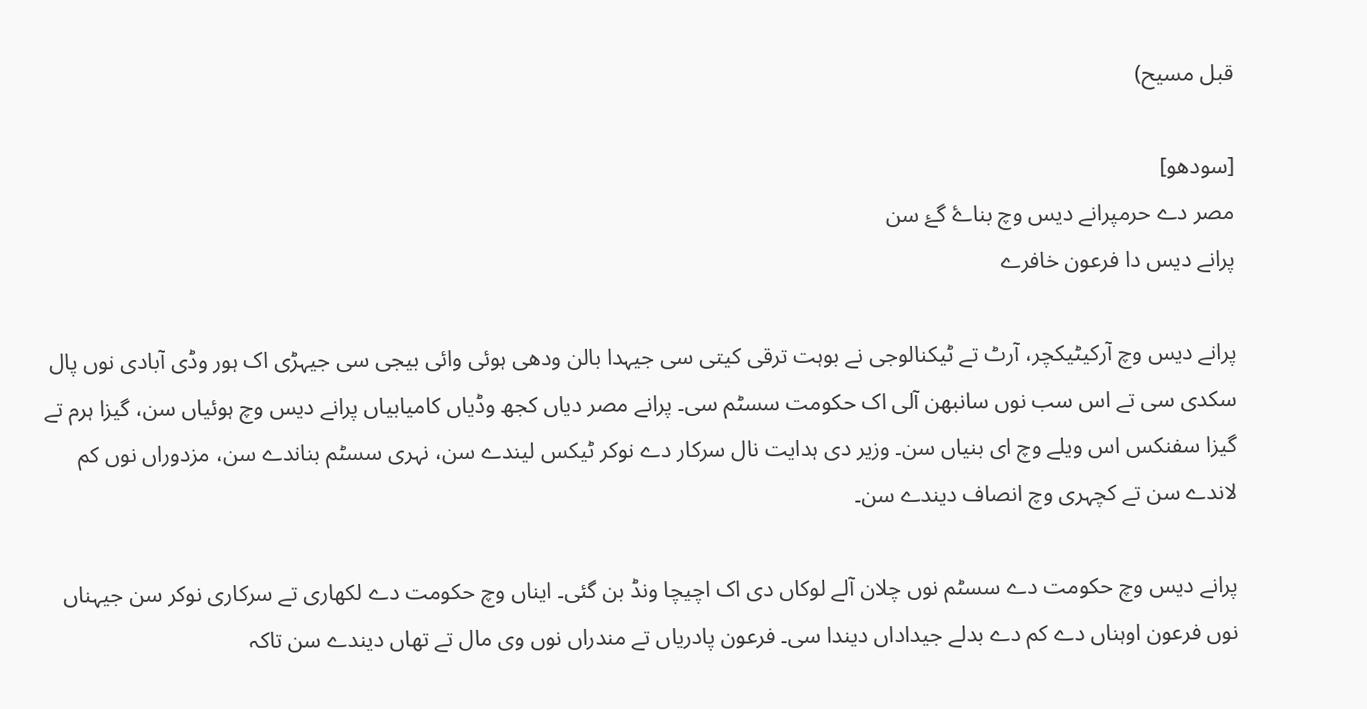قبل مسیح)

[سودھو]
مصر دے حرمپرانے دیس وچ بناۓ گۓ سن
پرانے دیس دا فرعون خافرے

پرانے دیس وچ آرکیٹیکچر، آرٹ تے ٹیکنالوجی نے بوہت ترقی کیتی سی جیہدا بالن ودھی ہوئی وائی بیجی سی جیہڑی اک ہور وڈی آبادی نوں پال سکدی سی تے اس سب نوں سانبھن آلی اک حکومت سسٹم سی۔ پرانے مصر دیاں کجھ وڈیاں کامیابیاں پرانے دیس وچ ہوئیاں سن، گیزا ہرم تے گیزا سفنکس اس ویلے وچ ای بنیاں سن۔ وزیر دی ہدایت نال سرکار دے نوکر ٹیکس لیندے سن، نہری سسٹم بناندے سن، مزدوراں نوں کم لاندے سن تے کچہری وچ انصاف دیندے سن۔

پرانے دیس وچ حکومت دے سسٹم نوں چلان آلے لوکاں دی اک اچیچا ونڈ بن گئی۔ ایناں وچ حکومت دے لکھاری تے سرکاری نوکر سن جیہناں نوں فرعون اوہناں دے کم دے بدلے جیداداں دیندا سی۔ فرعون پادریاں تے مندراں نوں وی مال تے تھاں دیندے سن تاکہ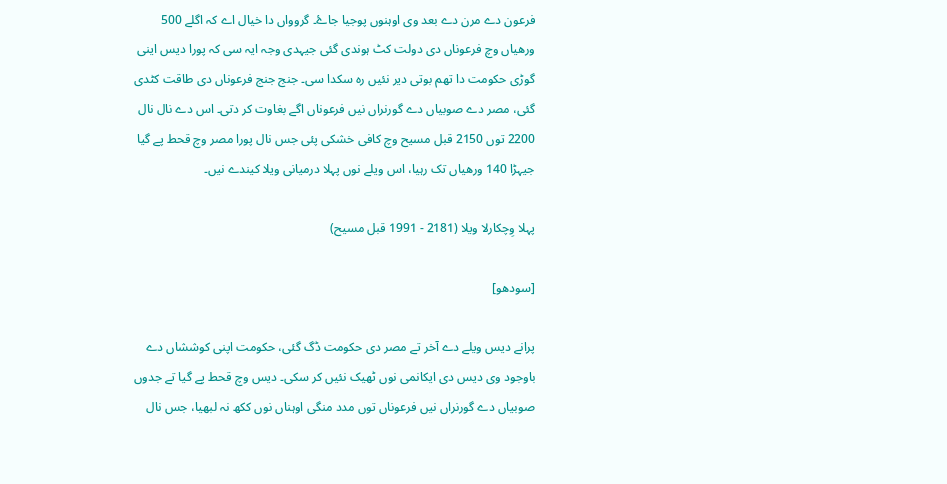فرعون دے مرن دے بعد وی اوہنوں پوجیا جاۓ۔ گروواں دا خیال اے کہ اگلے 500 ورھیاں وچ فرعوناں دی دولت کٹ ہوندی گئی جیہدی وجہ ایہ سی کہ پورا دیس اینی گوڑی حکومت دا تھم بوتی دیر نئیں رہ سکدا سی۔ جنج جنج فرعوناں دی طاقت کٹدی گئی، مصر دے صوبیاں دے گورنراں نیں فرعوناں اگے بغاوت کر دتی۔ اس دے نال نال 2200 توں 2150 قبل مسیح وچ کافی خشکی پئی جس نال پورا مصر وچ قحط پے گیا جیہڑا 140 ورھیاں تک رہیا، اس ویلے نوں پہلا درمیانی ویلا کیندے نیں۔

پہلا وِچکارلا ویلا (2181 - 1991 قبل مسیح)

[سودھو]

پرانے دیس ویلے دے آخر تے مصر دی حکومت ڈگ گئی، حکومت اپنی کوششاں دے باوجود وی دیس دی ایکانمی نوں ٹھیک نئیں کر سکی۔ دیس وچ قحط پے گیا تے جدوں صوبیاں دے گورنراں نیں فرعوناں توں مدد منگی اوہناں نوں ککھ نہ لبھیا، جس نال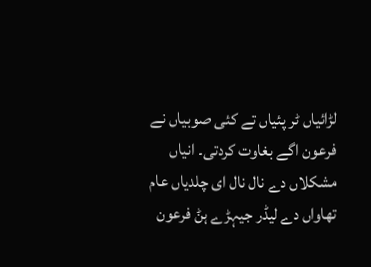لڑائیاں ٹر پئیاں تے کئی صوبیاں نے فرعون اگے بغاوت کردتی۔ انیاں مشکلاں دے نال نال ای چلدیاں عام تھاواں دے لیڈر جیہڑے ہݨ فرعون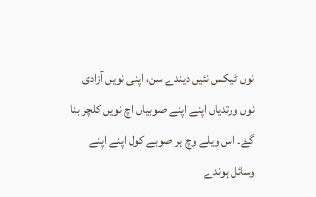نوں ٹیکس نئیں دیندے سن، اپنی نويں آزادی نوں ورتدیاں اپنے اپنے صوبیاں اچ نویں کلچر بنا گۓ۔ اس ویلے وچ ہر صوبے کول اپنے اپنے وسائل ہوندے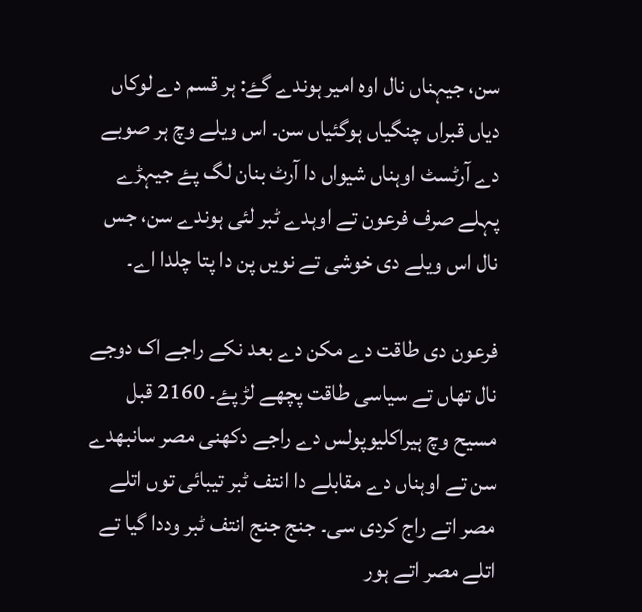سن، جیہناں نال اوہ امیر ہوندے گۓ: ہر قسم دے لوکاں دیاں قبراں چنگیاں ہوگئیاں سن۔ اس ویلے وچ ہر صوبے دے آرٹسٹ اوہناں شیواں دا آرٹ بنان لگ پۓ جیہڑے پہلے صرف فرعون تے اوہدے ٹبر لئی ہوندے سن، جس نال اس ویلے دی خوشی تے نویں پن دا پتا چلدا اے۔

فرعون دی طاقت دے مکن دے بعد نکے راجے اک دوجے نال تھاں تے سیاسی طاقت پچھے لڑ پۓ۔ 2160 قبل مسیح وچ ہیراکلیوپولس دے راجے دکھنی مصر سانبھدے سن تے اوہناں دے مقابلے دا انتف ٹبر تیبائی توں اتلے مصر اتے راج کردی سی۔ جنج جنج انتف ٹبر وددا گیا تے اتلے مصر اتے ہور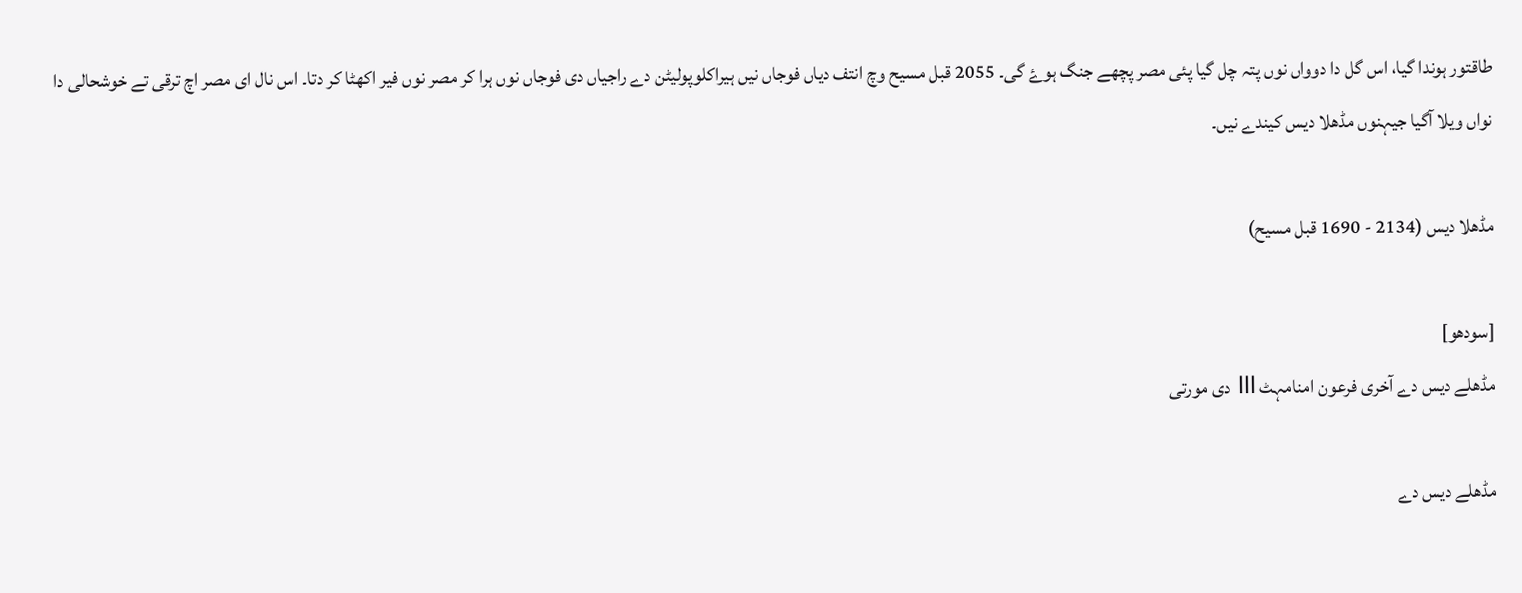طاقتور ہوندا گیا، اس گل دا دوواں نوں پتہ چل گيا پئی مصر پچھے جنگ ہوۓ گی۔ 2055 قبل مسیح وچ انتف دیاں فوجاں نيں ہیراکلوپولیٹن دے راجیاں دی فوجاں نوں ہرا کر مصر نوں فیر اکھٹا کر دتا۔ اس نال ای مصر اچ ترقی تے خوشحالی دا نواں ویلا آگیا جیہنوں مڈھلا دیس کیندے نیں۔

مڈھلا دیس (2134 - 1690 قبل مسیح)

[سودھو]
مڈھلے دیس دے آخری فرعون امنامہٹ III دی مورتی

مڈھلے دیس دے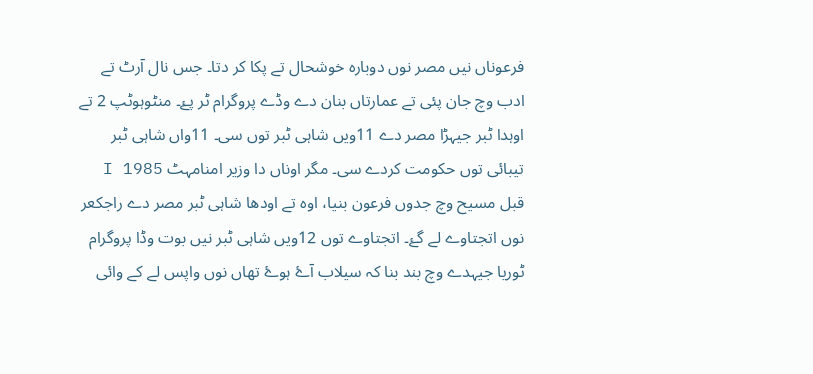فرعوناں نیں مصر نوں دوبارہ خوشحال تے پکا کر دتا۔ جس نال آرٹ تے ادب وچ جان پئی تے عمارتاں بنان دے وڈے پروگرام ٹر پۓ۔ منٹوہوٹپ 2 تے اوہدا ٹبر جیہڑا مصر دے 11ویں شاہی ٹبر توں سی۔ 11واں شاہی ٹبر تیبائی توں حکومت کردے سی۔ مگر اوناں دا وزیر امنامہٹ I 1985 قبل مسیح وچ جدوں فرعون بنیا، اوہ تے اودھا شاہی ٹبر مصر دے راجکعر نوں اتجتاوے لے گۓ۔ اتجتاوے توں 12ویں شاہی ٹبر نیں بوت وڈا پروگرام ٹوریا جیہدے وچ بند بنا کہ سیلاب آۓ ہوۓ تھاں نوں واپس لے کے وائی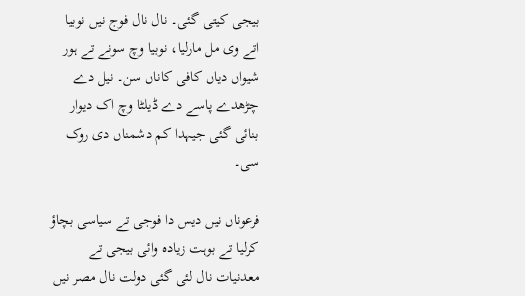بیجی کیتی گئی۔ نال نال فوج نیں نوبیا اتے وی مل مارلیا، نوبیا وچ سونے تے ہور شیواں دیاں کافی کاناں سن۔ نیل دے چڑھدے پاسے دے ڈیلٹا وچ اک دیوار بنائی گئی جیہدا کم دشمناں دی روک سی۔

فرعوناں نیں دیس دا فوجی تے سیاسی بچاؤ کرلیا تے بوہت زيادہ وائی بیجی تے معدنیات نال لئی گئی دولت نال مصر نیں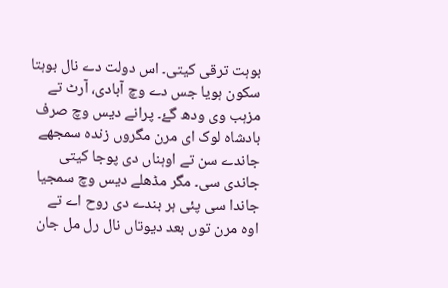بوہت ترقی کیتی۔ اس دولت دے نال بوہتا سکون ہویا جس دے وچ آبادی، آرٹ تے مزہب وی ودھ گۓ۔ پرانے دیس وچ صرف بادشاہ لوک ای مرن مگروں زندہ سمجھے جاندے سن تے اوہناں دی پوجا کیتی جاندی سی۔ مگر مڈھلے دیس وچ سمجیا جاندا سی پئی ہر بندے دی روح اے تے اوہ مرن توں بعد دیوتاں نال رل مل جان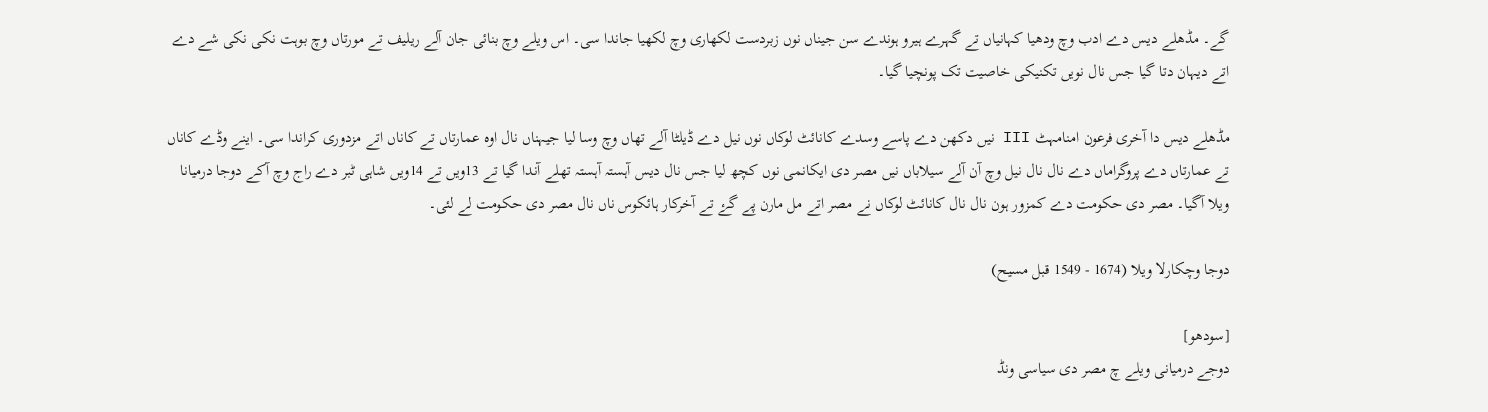گے۔ مڈھلے دیس دے ادب وچ ودھیا کہانیاں تے گہرے ہیرو ہوندے سن جیناں نوں زبردست لکھاری وچ لکھیا جاندا سی۔ اس ویلے وچ بنائی جان آلے ریلیف تے مورتاں وچ بوہت نکی نکی شے دے اتے دیہان دتا گیا جس نال نویں تکنیکی خاصیت تک پونچیا گیا۔

مڈھلے دیس دا آخری فرعون امنامہٹ III نيں دکھن دے پاسے وسدے کانائٹ لوکاں نوں نیل دے ڈیلٹا آلے تھاں وچ وسا لیا جیہناں نال اوہ عمارتاں تے کاناں اتے مزدوری کراندا سی۔ اینے وڈے کاناں تے عمارتاں دے پروگراماں دے نال نال نیل وچ آن آلے سیلاباں نیں مصر دی ایکانمی نوں کچھ لیا جس نال دیس آہستہ آہستہ تھلے آندا گیا تے 13ویں تے 14ویں شاہی ٹبر دے راج وچ آکے دوجا درمیانا ویلا آگیا۔ مصر دی حکومت دے کمزور ہون نال نال کانائٹ لوکاں نے مصر اتے مل مارن پے گۓ تے آخرکار ہائکوس ناں نال مصر دی حکومت لے لئی۔

دوجا وچکارلا ویلا (1674 - 1549 قبل مسیح)

[سودھو]
دوجے درمیانی ویلے چ مصر دی سیاسی ونڈ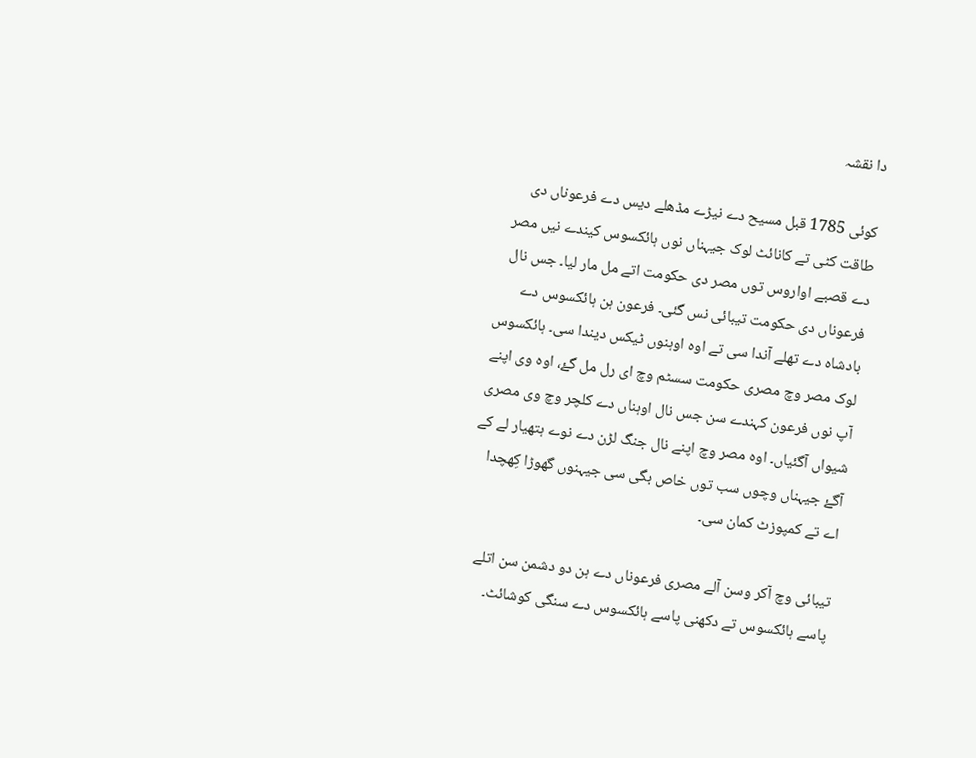دا نقشہ

کوئی 1785 قبل مسیح دے نیڑے مڈھلے دیس دے فرعوناں دی طاقت کٹی تے کانائٹ لوک جیہناں نوں ہائکسوس کیندے نیں مصر دے قصبے اواروس توں مصر دی حکومت اتے مل مار لیا۔ جس نال فرعوناں دی حکومت تیبائی نس گئی۔ فرعون ہن ہائکسوس دے بادشاہ دے تھلے آندا سی تے اوہ اوہنوں ٹیکس دیندا سی۔ ہائکسوس لوک مصر وچ مصری حکومت سسٹم وچ ای رل مل گۓ، اوہ وی اپنے آپ نوں فرعون کہندے سن جس نال اوہناں دے کلچر وچ وی مصری شیواں آگئیاں۔ اوہ مصر وچ اپنے نال جنگ لڑن دے نوے ہتھیار لے کے آگۓ جیہناں وچوں سب توں خاص بگی سی جیہنوں گھوڑا کِھچدا اے تے کمپوزٹ کمان سی۔

تیبائی وچ آکر وسن آلے مصری فرعوناں دے ہن دو دشمن سن اتلے پاسے ہائکسوس تے دکھنی پاسے ہائکسوس دے سنگی کوشائٹ۔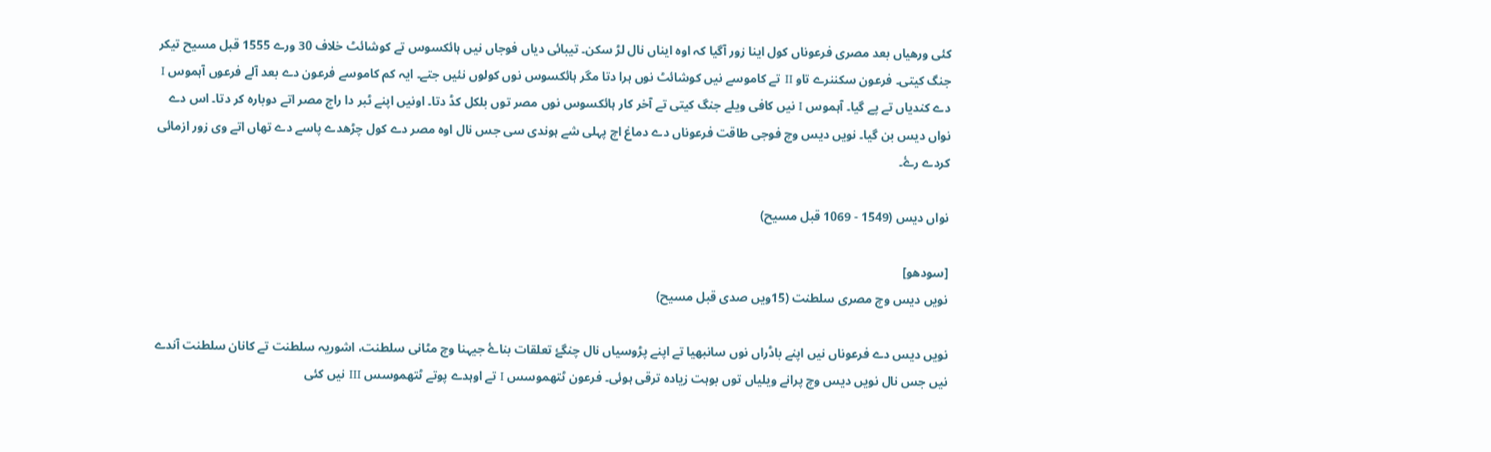کئی ورھیاں بعد مصری فرعوناں کول اینا زور آگیا کہ اوہ ایناں نال لڑ سکن۔ تیبائی دیاں فوجاں نیں ہائکسوس تے کوشائٹ خلاف 30 ورے 1555 قبل مسیح تیکر جنگ کیتی۔ فرعون سکننرے تاو II تے کاموسے نیں کوشائٹ نوں ہرا دتا مگر ہائکسوس نوں کولوں نئیں جتے۔ ایہ کم کاموسے فرعون دے بعد آلے فرعوں آہموس I دے کندیاں تے پے گیا۔ آہموس I نیں کافی ویلے جنگ کیتی تے آخر کار ہائکسوس نوں مصر توں بلکل کڈ دتا۔ اونیں اپنے ٹبر دا راج مصر اتے دوبارہ کر دتا۔ اس دے نواں دیس بن گیا۔ نویں دیس وچ فوجی طاقت فرعوناں دے دماغ اچ پہلی شے ہوندی سی جس نال اوہ مصر دے کول چڑھدے پاسے دے تھاں اتے وی زور ازمائی کردے رۓ۔

نواں دیس (1549 - 1069 قبل مسیح)

[سودھو]
نویں دیس وچ مصری سلطنت (15ویں صدی قبل مسیح)

نویں دیس دے فرعوناں نیں اپنے باڈراں نوں سانبھیا تے اپنے پڑوسیاں نال چنگۓ تعلقات بناۓ جیہنا وچ مٹانی سلطنت، اشوریہ سلطنت تے کانان سلطنت آندے نیں جس نال نویں دیس وچ پرانے ویلیاں توں بوہت زيادہ ترقی ہوئی۔ فرعون ٹتھموسس I تے اوہدے پوتے ٹتھموسس III نیں کئی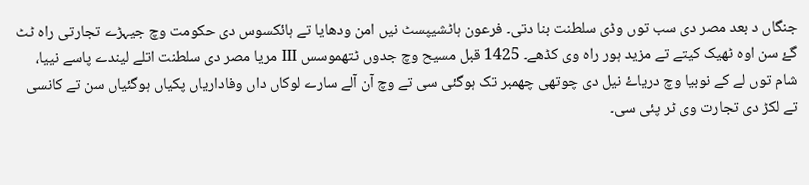جنگاں د بعد مصر دی سب توں وڈی سلطنت بنا دتی۔ فرعون ہاٹشیپسٹ نیں امن ودھایا تے ہائکسوس دی حکومت وچ جیہڑے تجارتی راہ ٹٹ گۓ سن اوہ ٹھیک کیتے تے مزید ہور راہ وی کڈھے۔ 1425 قبل مسیح وچ جدوں ٹتھموسس III مریا مصر دی سلطنت اتلے لیندے پاسے نییا، شام توں لے کے نوبیا وچ دریاۓ نیل دی چوتھی چھمبر تک ہوگئی سی تے وچ آن آلے سارے لوکاں داں وفاداریاں پکیاں ہوگئیاں سن تے کانسی تے لکڑ دی تجارت وی ٹر پئی سی۔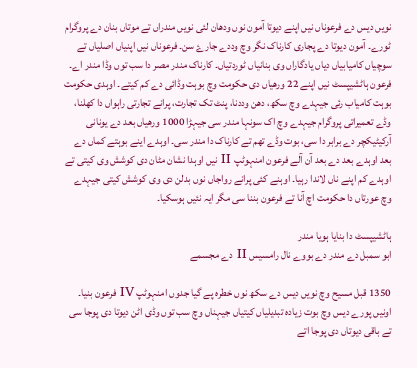نویں دیس دے فرعوناں نیں اپنے دیوتا آمون نوں ودھان لئی نویں مندراں تے موتاں بنان دے پروگرام ٹورے۔ آمون دیوتا دے پجاری کارناک نگر وچ وددے جارۓ سن۔ فرعوناں نیں اپنیاں اصلیاں تے سوچیاں کامیابیاں دیاں یادگاراں وی بنانیاں ٹوردتیاں۔ کارناک مندر مصر دا سب توں وڈا مندر اے۔ فرعون ہاٹشیپسٹ نیں اپنے 22 ورھیاں دی حکومت وچ بوہت وڈائی دے کم کیتے۔ اوہدی حکومت بوہت کامیاب رئی جیہدے وچ سکھ، دھن وددنا، پنٹ تک تجارت، پرانے تجارتی راہواں دا کھلنا، وڈے تعمیراتی پروگرام جیہدے وچ اک سونہا مندر سی جیہڑا 1000 ورھیاں بعد دے یونانی آرکیٹیکچر دے برابر دا سی، بوت وڈے تھم تے کارناک دا مندر سی۔ اوہدے اینے بوہتے کماں دے بعد اوہدے بعد دے بعد آن آلے فرعون امنہوٹپ II نیں اوہدا نشان مٹان دی کوشش وی کیتی تے اوہدے کم اپنے ناں لاندا رہیا۔ اوہنے کئی پرانے رواجاں نوں بدلن دی وی کوشش کیتی جیہدے وچ عورتاں دا حکومت اچ آنا تے فرعون بننا سی مگر ایہ نئیں ہوسکیا۔

ہاٹشیپسٹ دا بنایا ہویا مندر
ابو سمبل دے مندر دے بووے نال رامسیس II دے مجسمے

1350 قبل مسیح وچ نویں دیس دے سکھ نوں خطرہ پے گیا جدوں امنہوٹپ IV فرعون بنیا۔ اونیں پورے دیس وچ بوت زیادہ تبدیلیاں کیتیاں جیہناں وچ سب توں وڈی اٹن دیوتا دی پوجا سی تے باقی دیوتاں دی پوجا اتے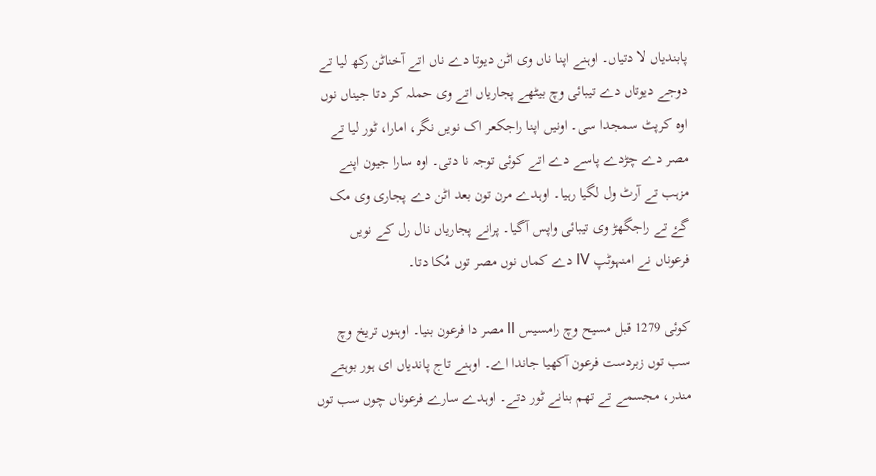پابندیاں لا دتیاں۔ اوہنے اپنا ناں وی اٹن دیوتا دے ناں اتے آخناٹن رکھ لیا تے دوجے دیوتاں دے تیبائی وچ بیٹھے پجاریاں اتے وی حملہ کر دتا جیناں نوں اوہ کرپٹ سمجدا سی۔ اونیں اپنا راجکعر اک نویں نگر، امارا، ٹور لیا تے مصر دے چڑدے پاسے دے اتے کوئی توجہ نا دتی۔ اوہ سارا جیون اپنے مزہب تے آرٹ ول لگیا رہیا۔ اوہدے مرن تون بعد اٹن دے پجاری وی مک گۓ تے راجگھڑ وی تیبائی واپس آگيا۔ پرانے پجاریاں نال رل کے نويں فرعوناں نے امنہوٹپ IV دے کماں نوں مصر توں مُکا دتا۔

کوئی 1279 قبل مسیح وچ رامسیس II مصر دا فرعون بنیا۔ اوہنوں تریخ وچ سب توں زبردست فرعون آکھیا جاندا اے۔ اوہنے تاج پاندیاں ای ہور بوہتے مندر، مجسمے تے تھم بنانے ٹور دتے۔ اوہدے سارے فرعوناں چوں سب توں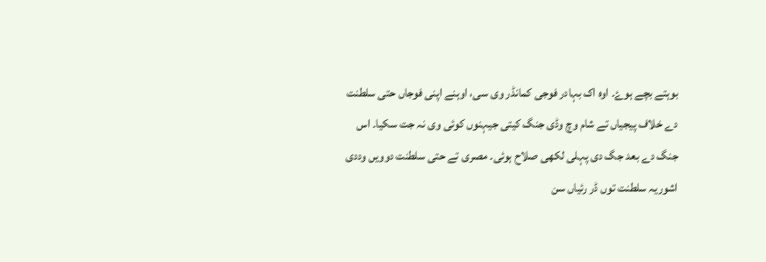بوہتے بچے ہوۓ۔ اوہ اک بہادر فوجی کمانڈر وی سی، اوہنے اپنی فوجاں حتی سلطنت دے خلاف پیجیاں تے شام وچ وڈی جنگ کیتی جیہنوں کوئی وی نہ جت سکیا۔ اس جنگ دے بعد جگ دی پہلی لکھی صلاح ہوئی۔ مصری تے حتی سلطنت دوویں وددی اشوریہ سلطنت توں ڈر رئیاں سن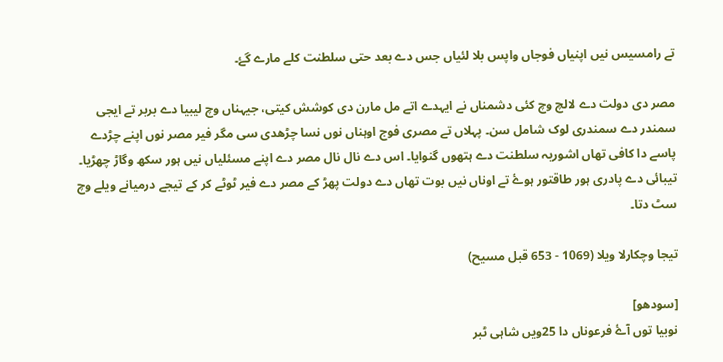تے رامسیس نیں اپنیاں فوجاں واپس بلا لئیاں جس دے بعد حتی سلطنت کلے مارے گۓ۔

مصر دی دولت دے لالچ وچ کئی دشمناں نے ایہدے اتے مل مارن دی کوشش کیتی، جیہناں وچ لیبیا دے بربر تے ایجی سمندر دے سمندری لوک شامل سن۔ پہلاں تے مصری فوج اوہناں نوں نسا چڑھدی سی مگر فیر مصر نوں اپنے چڑدے پاسے دا کافی تھاں اشوریہ سلطنت دے ہتھوں گنوایا۔ اس دے نال نال مصر دے اپنے مسئلیاں نیں ہور سکھ وگاڑ چھڑیا۔ تیبائی دے پادری ہور طاقتور ہوۓ تے اوناں نیں بوت تھاں دے دولت پھڑ کے مصر دے فیر ٹوٹے کر کے تیجے درمیانے ویلے وچ سٹ دتا۔

تیجا وچکارلا ویلا (1069 - 653 قبل مسیح)

[سودھو]
نوبیا توں آۓ فرعوناں دا 25ویں شاہی ٹبر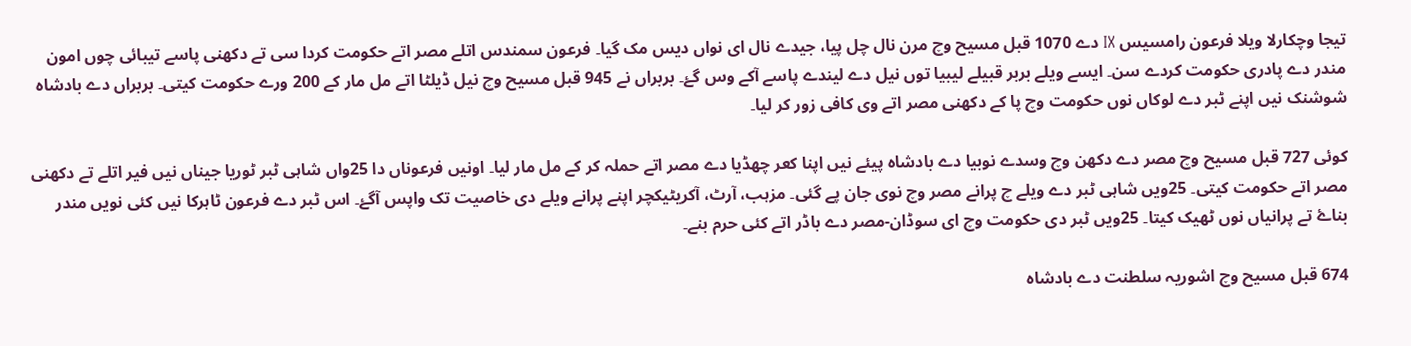تیجا وچکارلا ویلا فرعون رامسیس IX دے 1070 قبل مسیح وچ مرن نال چل پیا، جیدے نال ای نواں دیس مک گیا۔ فرعون سمندس اتلے مصر اتے حکومت کردا سی تے دکھنی پاسے تیبائی چوں امون مندر دے پادری حکومت کردے سن۔ ایسے ویلے بربر قبیلے لیبیا توں نیل دے لیندے پاسے آکے وس گۓ۔ بربراں نے 945 قبل مسیح وچ نیل ڈیلٹا اتے مل مار کے 200 ورے حکومت کیتی۔ بربراں دے بادشاہ شوشنک نیں اپنے ٹبر دے لوکاں نوں حکومت وچ پا کے دکھنی مصر اتے وی کافی زور کر لیا۔

کوئی 727 قبل مسیح وچ مصر دے دکھن وچ وسدے نوبیا دے بادشاہ پیئے نیں اپنا کعر چھڈیا دے مصر اتے حملہ کر کے مل مار لیا۔ اونیں فرعوناں دا 25واں شاہی ٹبر ٹوریا جیناں نیں فیر اتلے تے دکھنی مصر اتے حکومت کیتی۔ 25ویں شاہی ٹبر دے ویلے چ پرانے مصر وچ نوی جان پے گئی۔ مزہب، آرٹ، آکریٹیکچر اپنے پرانے ویلے دی خاصیت تک واپس آگۓ۔ اس ٹبر دے فرعون ٹاہرکا نیں کئی نویں مندر بناۓ تے پرانیاں نوں ٹھیک کیتا۔ 25ویں ٹبر دی حکومت وچ ای سوڈان-مصر دے باڈر اتے کئی حرم بنے۔

674 قبل مسیح وچ اشوریہ سلطنت دے بادشاہ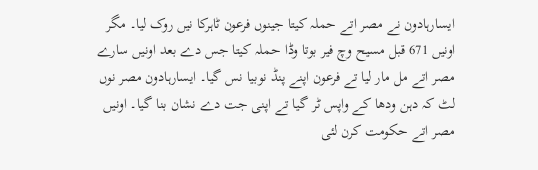ایسارہادون نے مصر اتے حملہ کیتا جینوں فرعون ٹاہرکا نیں روک لیا۔ مگر اونیں 671 قبل مسیح وچ فیر بوتا وڈا حملہ کیتا جس دے بعد اونیں سارے مصر اتے مل مار لیا تے فرعون اپنے پنڈ نوبیا نس گیا۔ ایسارہادون مصر نوں لٹ کہ دہن ودھا کے واپس ٹر گيا تے اپنی جت دے نشان بنا گیا۔ اونیں مصر اتے حکومت کرن لئی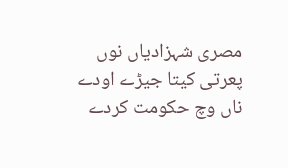مصری شہزادیاں نوں پعرتی کیتا جیڑے اودے ناں وچ حکومت کردے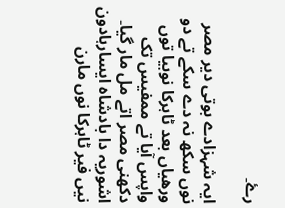رۓ۔

ایہ شہزادے بوتی دیر مصر نوں سکھ نہ دے سکے تے دو ورھیاں بعد ٹاہرکا نوبیا توں واپس آیا تے ممفیس تک دکھنی مصر اتے مل مار گیا۔ اشوریہ دا بادشاہ ایسارہادون نیں فیر ٹاہرکا نوں مارن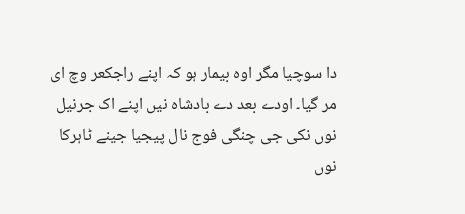دا سوچیا مگر اوہ بیمار ہو کہ اپنے راجکعر وچ ای مر گیا۔ اودے بعد دے بادشاہ نيں اپنے اک جرنیل نوں نکی جی چنگی فوج نال پیجیا جینے ٹاہرکا نوں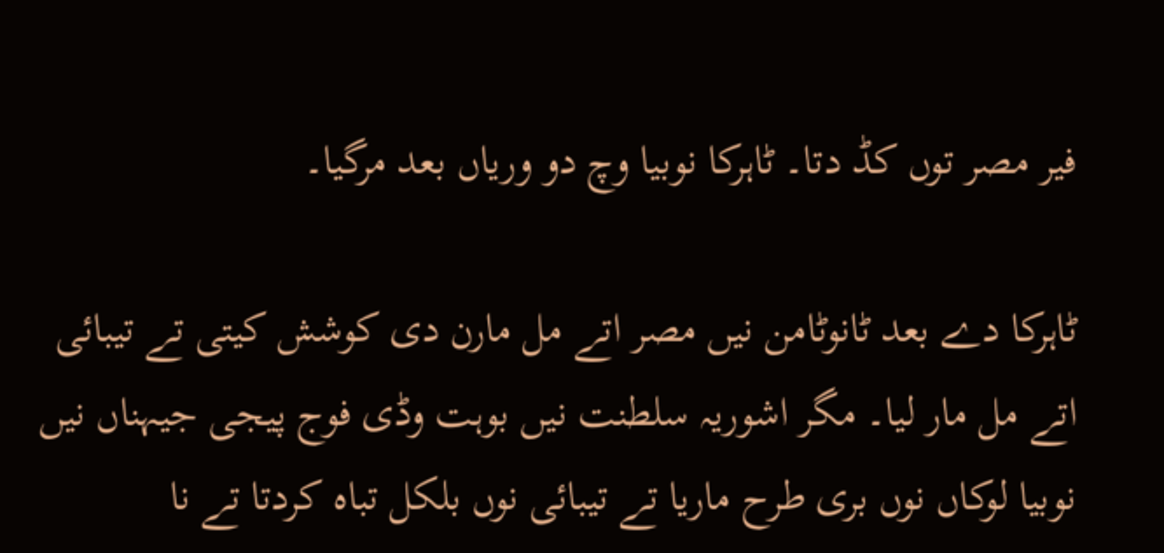فیر مصر توں کڈ دتا۔ ٹاہرکا نوبیا وچ دو وریاں بعد مرگیا۔

ٹاہرکا دے بعد ٹانوٹامن نیں مصر اتے مل مارن دی کوشش کیتی تے تیبائی اتے مل مار لیا۔ مگر اشوریہ سلطنت نیں بوہت وڈی فوج پیجی جیہناں نیں نوبیا لوکاں نوں بری طرح ماریا تے تیبائی نوں بلکل تباہ کردتا تے نا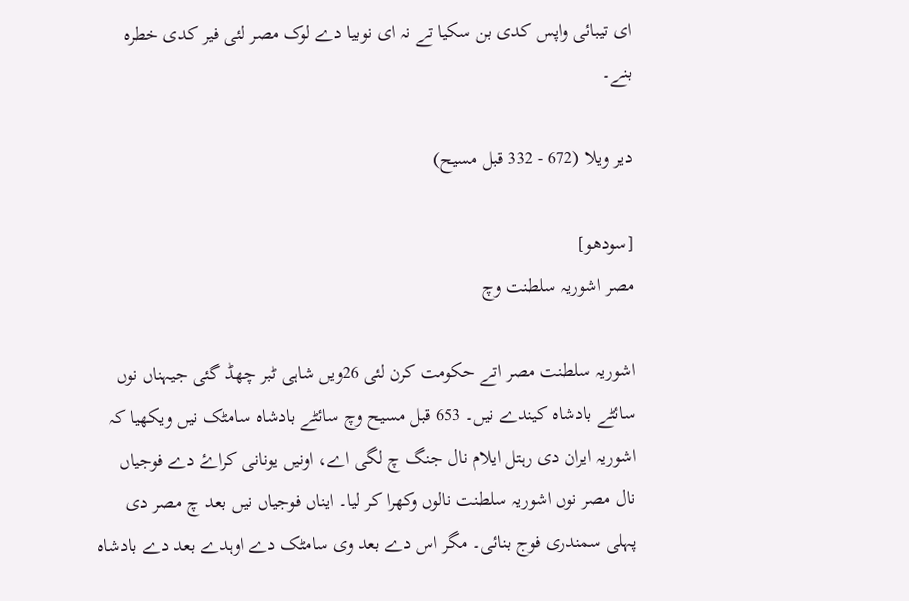ای تیبائی واپس کدی بن سکیا تے نہ ای نوبیا دے لوک مصر لئی فیر کدی خطرہ بنے۔

دیر ویلا (672 - 332 قبل مسیح)

[سودھو]
مصر اشوریہ سلطنت وچ

اشوریہ سلطنت مصر اتے حکومت کرن لئی 26ویں شاہی ٹبر چھڈ گئی جیہناں نوں سائٹے بادشاہ کیندے نیں۔ 653 قبل مسیح وچ سائٹے بادشاہ سامٹک نیں ویکھیا کہ اشوریہ ایران دی رہتل ایلام نال جنگ چ لگی اے، اونیں یونانی کراۓ دے فوجیاں نال مصر نوں اشوریہ سلطنت نالوں وکھرا کر لیا۔ ایناں فوجیاں نیں بعد چ مصر دی پہلی سمندری فوج بنائی۔ مگر اس دے بعد وی سامٹک دے اوہدے بعد دے بادشاہ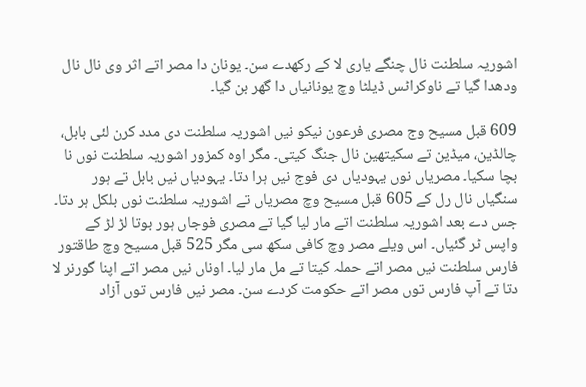اشوریہ سلطنت نال چنگے یاری لا کے رکھدے سن۔ یونان دا مصر اتے اثر وی نال نال ودھدا گیا تے ناوکراٹس ڈیلٹا وچ یونانیاں دا گھر بن گیا۔

609 قبل مسیح وج مصری فرعون نیکو نیں اشوریہ سلطنت دی مدد کرن لئی بابل، چالڈین، میڈین تے سکیتھین نال جنگ کیتی۔ مگر اوہ کمزور اشوریہ سلطنت نوں نا بچا سکیا۔ مصریاں نوں یہودیاں دی فوج نیں ہرا دتا۔ یہودیاں نیں بابل تے ہور سنگیاں نال رل کے 605 قبل مسیح وچ مصریاں تے اشوریہ سلطنت نوں بلکل ہر دتا۔ جس دے بعد اشوریہ سلطنت اتے مار لیا گیا تے مصری فوجاں ہور بوتا لڑ لڑ کے واپس ٹر گئیاں۔ اس ویلے مصر وچ کافی سکھ سی مگر 525 قبل مسیح وچ طاقتور فارس سلطنت نیں مصر اتے حملہ کیتا تے مل مار لیا۔ اوناں نیں مصر اتے اپنا گورنر لا دتا تے آپ فارس توں مصر اتے حکومت کردے سن۔ مصر نیں فارس توں آزاد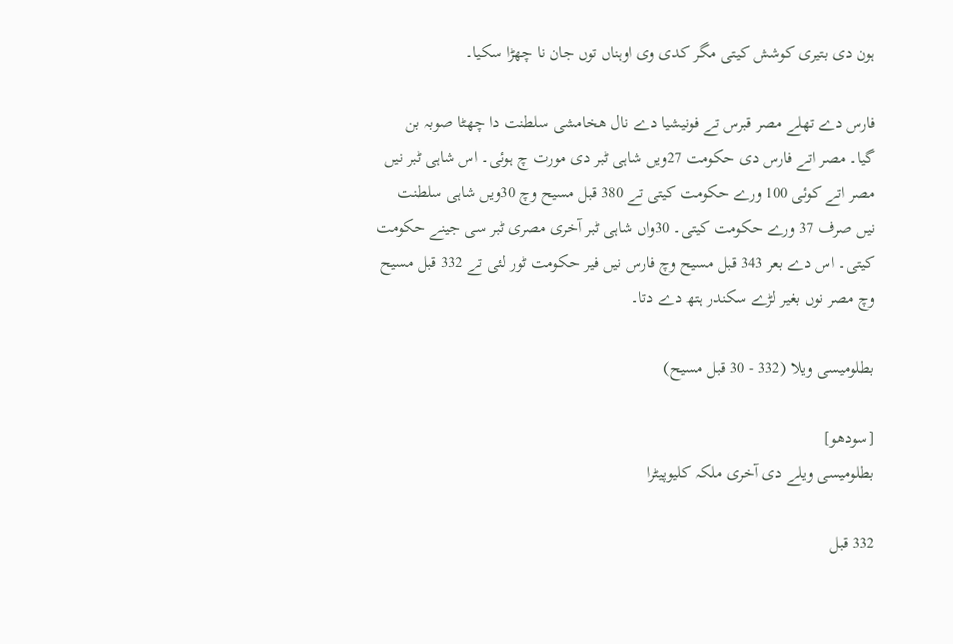ہون دی بتیری کوشش کیتی مگر کدی وی اوہناں توں جان نا چھڑا سکیا۔

فارس دے تھلے مصر قبرس تے فونیشیا دے نال ھخامشی سلطنت دا چھٹا صوبہ بن گیا۔ مصر اتے فارس دی حکومت 27ویں شاہی ٹبر دی مورت چ ہوئی۔ اس شاہی ٹبر نیں مصر اتے کوئی 100 ورے حکومت کیتی تے 380 قبل مسیح وچ 30ویں شاہی سلطنت نیں صرف 37 ورے حکومت کیتی۔ 30واں شاہی ٹبر آخری مصری ٹبر سی جینے حکومت کیتی۔ اس دے بعر 343 قبل مسیح وچ فارس نیں فیر حکومت ٹور لئی تے 332 قبل مسیح وچ مصر نوں بغیر لڑے سکندر ہتھ دے دتا۔

بطلومیسی ویلا (332 - 30 قبل مسیح)

[سودھو]
بطلومیسی ویلے دی آخری ملکہ کلیوپیٹرا

332 قبل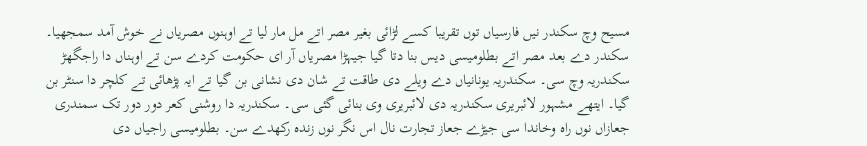مسیح وچ سکندر نیں فارسیاں توں تقریبا کسے لڑائی بغیر مصر اتے مل مار لیا تے اوہنوں مصریاں نے خوش آمد سمجھیا۔ سکندر دے بعد مصر اتے بطلومیسی دیس بنا دتا گیا جیہڑا مصریاں آر ای حکومت کردے سن تے اوہناں دا راجگھڑ سکندریہ وچ سی۔ سکندریہ یونانیاں دے ویلے دی طاقت تے شان دی نشانی بن گیا تے ایہ پڑھائی تے کلچر دا سنٹر بن گیا۔ ایتھے مشہور لائبریری سکندریہ دی لائبریری وی بنائی گئی سی۔ سکندریہ دا روشنی کعر دور دور تک سمندری جعازاں نوں راہ وخاندا سی جیڑے جعاز تجارت نال اس نگر نوں زندہ رکھدے سن۔ بطلومیسی راجیاں دی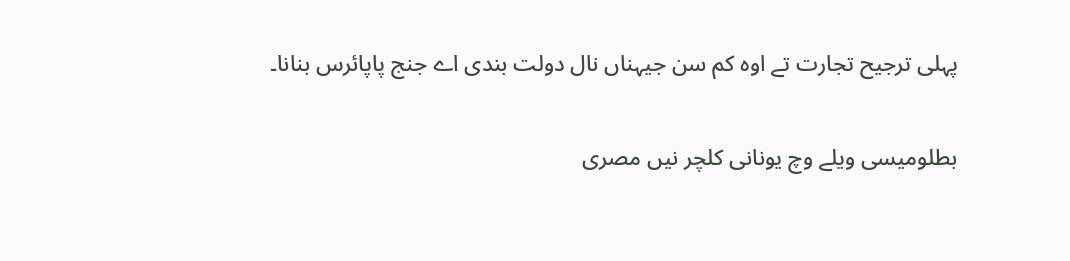پہلی ترجیح تجارت تے اوہ کم سن جیہناں نال دولت بندی اے جنج پاپائرس بنانا۔

بطلومیسی ویلے وچ یونانی کلچر نیں مصری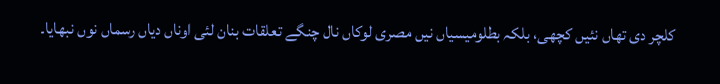کلچر دی تھاں نئیں کچھی، بلکہ بطلومیسیاں نیں مصری لوکاں نال چنگے تعلقات بنان لئی اوناں دیاں رسماں نوں نبھایا۔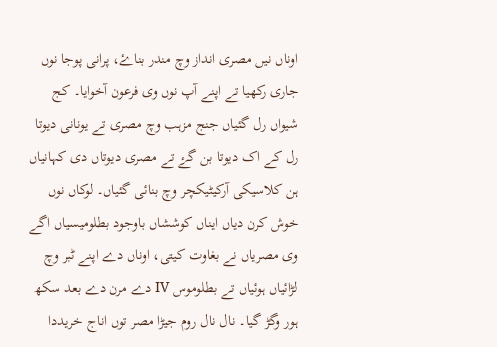اوناں نیں مصری انداز وچ مندر بناۓ، پرانی پوجا نوں جاری رکھیا تے اپنے آپ نوں وی فرعون آخوایا۔ کج شیواں رل گئیاں جنج مزہب وچ مصری تے یونانی دیوتا رل کے اک دیوتا بن گۓ تے مصری دیوتاں دی کہانیاں ہن کلاسیکی آرکیٹیکچر وچ بنائی گئیاں۔ لوکاں نوں خوش کرن دیاں ایناں کوششاں باوجود بطلومیسیاں اگے وی مصریاں نے بغاوت کیتی، اوناں دے اپنے ٹبر وچ لڑائیاں ہوئیاں تے بطلوموس IV دے مرن دے بعد سکھ ہور وگڑ گیا۔ نال نال روم جیڑا مصر توں اناج خریددا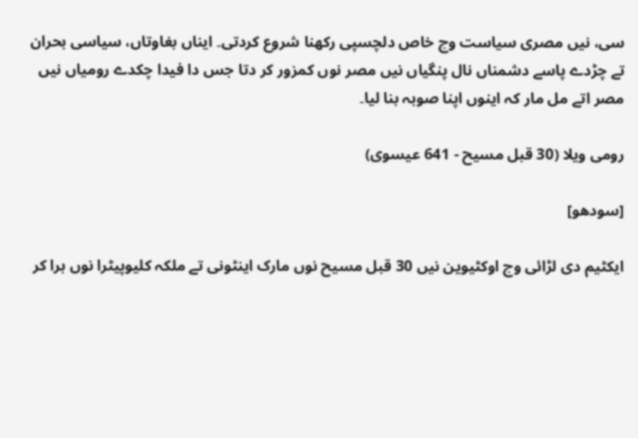سی، نیں مصری سیاست وچ خاص دلچسپی رکھنا شروع کردتی۔ ایناں بغاوتاں، سیاسی بحران تے چڑدے پاسے دشمناں نال پنگیاں نیں مصر نوں کمزور کر دتا جس دا فیدا چکدے رومیاں نیں مصر اتے مل مار کہ اینوں اپنا صوبہ بنا لیا۔

رومی ویلا (30 قبل مسیح - 641 عیسوی)

[سودھو]

ایکٹیم دی لڑائی وچ اوکٹیوین نیں 30 قبل مسیح نوں مارک اینٹونی تے ملکہ کلیوپیٹرا نوں ہرا کر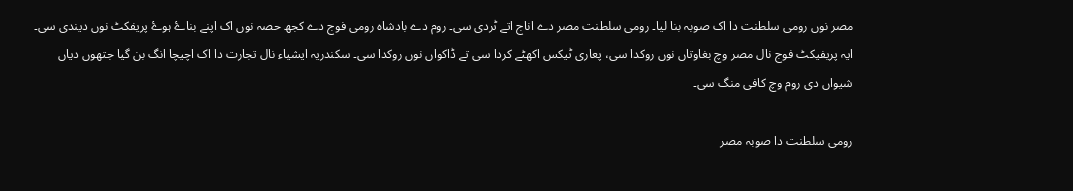مصر نوں رومی سلطنت دا اک صوبہ بنا لیا۔ رومی سلطنت مصر دے اناج اتے ٹردی سی۔ روم دے بادشاہ رومی فوج دے کجھ حصہ نوں اک اپنے بناۓ ہوۓ پریفکٹ نوں دیندی سی۔ ایہ پریفیکٹ فوج نال مصر وچ بغاوتاں نوں روکدا سی، پعاری ٹیکس اکھٹے کردا سی تے ڈاکواں نوں روکدا سی۔ سکندریہ ایشیاء نال تجارت دا اک اچیچا انگ بن گیا جتھوں دیاں شیواں دی روم وچ کافی منگ سی۔

رومی سلطنت دا صوبہ مصر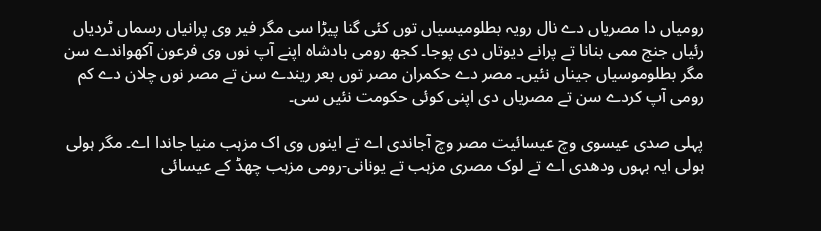رومیاں دا مصریاں دے نال رویہ بطلومیسیاں توں کئی گنا پیڑا سی مگر فیر وی پرانیاں رسماں ٹردیاں رئیاں جنج ممی بنانا تے پرانے دیوتاں دی پوجا۔ کجھ رومی بادشاہ اپنے آپ نوں وی فرعون آکھواندے سن مگر بطلوموسیاں جیناں نئیں۔ مصر دے حکمران مصر توں بعر ریندے سن تے مصر نوں چلان دے کم رومی آپ کردے سن تے مصریاں دی اپنی کوئی حکومت نئیں سی۔

پہلی صدی عیسوی وچ عیسائیت مصر وچ آجاندی اے تے اینوں وی اک مزہب منیا جاندا اے۔ مگر ہولی ہولی ایہ بہوں ودھدی اے تے لوک مصری مزہب تے یونانی-رومی مزہب چھڈ کے عیسائی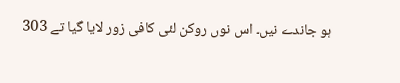ہو جاندے نیں۔ اس نوں روکن لئی کافی زور لایا گیا تے 303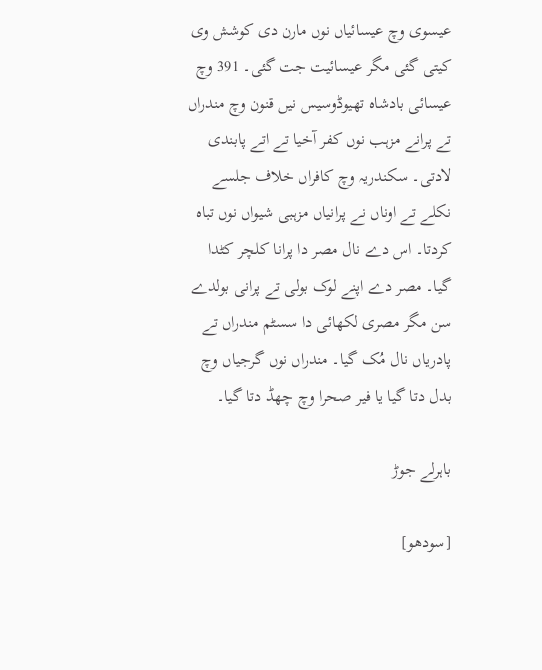عیسوی وچ عیسائیاں نوں مارن دی کوشش وی کیتی گئی مگر عیسائیت جت گئی۔ 391 وچ عیسائی بادشاہ تھیوڈوسیس نیں قنون وچ مندراں تے پرانے مزہب نوں کفر آخیا تے اتے پابندی لادتی۔ سکندریہ وچ کافراں خلاف جلسے نکلے تے اوناں نے پرانیاں مزہبی شیواں نوں تباہ کردتا۔ اس دے نال مصر دا پرانا کلچر کٹدا گیا۔ مصر دے اپنے لوک بولی تے پرانی بولدے سن مگر مصری لکھائی دا سسٹم مندراں تے پادریاں نال مُک گیا۔ مندراں نوں گرجیاں وچ بدل دتا گیا یا فیر صحرا وچ چھڈ دتا گیا۔

باہرلے جوڑ

[سودھو]